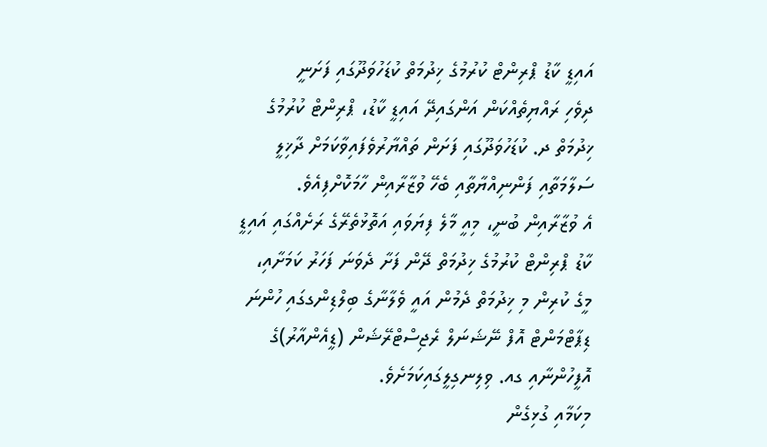އައިޑީ ކާޑު ޕްރިންޓް ކުރުމުގެ ޚިދުމަތް ކުޑަހުވަދޫގައި ފަށަނީ
ދިވެހި ރައްޔިތެއްކަން އަންގައިދޭ އައިޑީ ކާޑު، ޕްރިންޓް ކުރުމުގެ ޚިދުމަތް ދ. ކުޑަހުވަދޫގައި ފަށަން ތައްޔާރުވެފައިވާކަމަށް ދާޚިލީ ސަލާމަތާއި ފަންނިއްޔާތާއި ބެހޭ ވުޒާރާއިން ހާމަކޮށްފިއެވެ.
އެ ވުޒާރާއިން ބުނީ، މިއީ މާލެ ފިޔަވައި އަތޮޅުތެރޭގެ ރަށެއްގައި އައިޑީ ކާޑު ޕްރިންޓް ކުރުމުގެ ޚިދުމަތް ދޭން ފަށާ ދެވަނަ ފަހަރު ކަމަށާއި، މީގެ ކުރިން މި ޚިދުމަތް ދެމުން އައީ ވެލާނާގެ ބިލްޑިންގގައި ހުންނަ ޑިޕާޓްމަންޓް އޮފް ނޭޝަނަލް ރެޖިސްޓްރޭޝަން (ޑީއެންއާރު)ގެ އޮފީހުންނާއި ގއ. ވިލިނގިލީގައިކަމަށެވެ.
މިކަމާއި ގުޅިގެން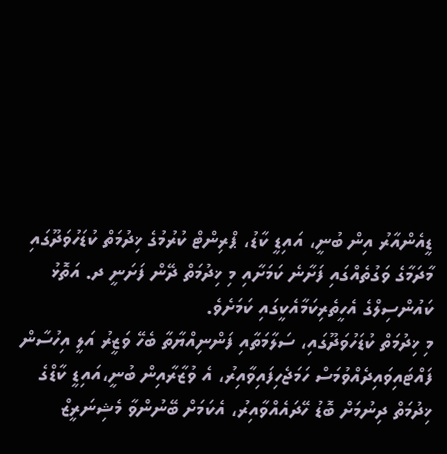ޑީއެންއާރު އިން ބުނީ، އައިޑީ ކާޑު، ޕްރިންޓް ކުރުމުގެ ޚިދުމަތް ކުޑަހުވަދޫގައި މާދަމާގެ ވަގުތެއްގައި ފަށާނެ ކަމަށާއި މި ޚިދުމަތް ދޭން ފަށަނީ ދ. އަތޮޅު ކައުންސިލްގެ އެހީތެރިކަމާއެކީގައި ކަމަށެވެ.
މި ޚިދުމަތް ކުޑަހުވަދޫގައި، ސަލާމަތާއި ފަންނިއްޔާތާ ބެހޭ ވަޒީރު އަލީ އިހުސާން ފައްޓައިވައިދެއްވުމަސް ހަމަޖެހިފައިވާއިރު، އެ ވުޒާރާއިން ބުނީ،އައިޑީ ކާޑްގެ ޚިދުމަތް ދިނުމަށް ބޮޑު ހޭދައެއްވާއިރު، އެކަމަށް ބޭނުންވާ މެޝިނަރީޒް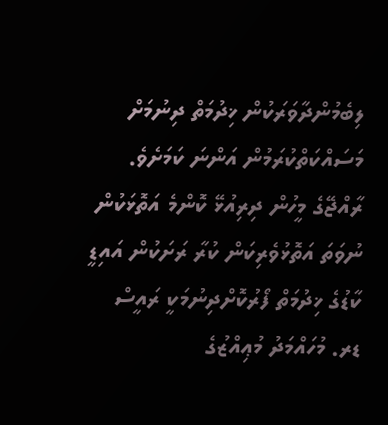ލިބެމުންދާވަރަކުން ޚިދުމަތް ދިނުމަށް މަސައްކަތްކުރަމުން އަންނަ ކަމަށެވެ.
ރާއްޖޭގެ މީހުން ދިރިއުޅޭ ކޮންމެ އަތޮޅަކުން ނުވަތަ އަތޮޅުވެރިކަން ކުރާ ރަށަކުން އައިޑީ ކާޑުގެ ޚިދުމަތް ފޯރުކޮށްދިނުމަކީ ރައީސް ޑރ. މުހައްމަދު މުޢިއްޒުގެ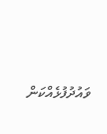ވައުދުފުޅެއްކަން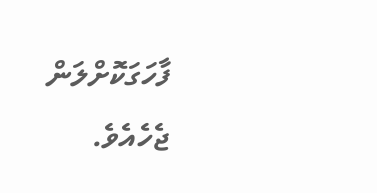ފާހަގަކޮށްލަން ޖެހެއެވެ.